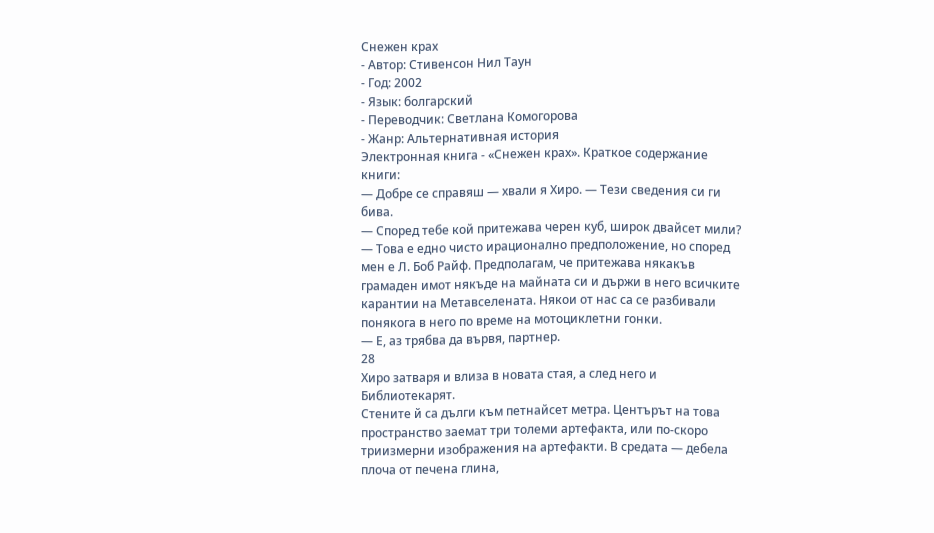Снежен крах
- Автор: Стивенсон Нил Таун
- Год: 2002
- Язык: болгарский
- Переводчик: Светлана Комогорова
- Жанр: Альтернативная история
Электронная книга - «Снежен крах». Краткое содержание книги:
— Добре се справяш — хвали я Хиро. — Тези сведения си ги бива.
— Според тебе кой притежава черен куб, широк двайсет мили?
— Това е едно чисто ирационално предположение, но според мен е Л. Боб Райф. Предполагам, че притежава някакъв грамаден имот някъде на майната си и държи в него всичките карантии на Метавселената. Някои от нас са се разбивали понякога в него по време на мотоциклетни гонки.
— Е, аз трябва да вървя, партнер.
28
Хиро затваря и влиза в новата стая, а след него и Библиотекарят.
Стените й са дълги към петнайсет метра. Центърът на това пространство заемат три толеми артефакта, или по-скоро триизмерни изображения на артефакти. В средата — дебела плоча от печена глина,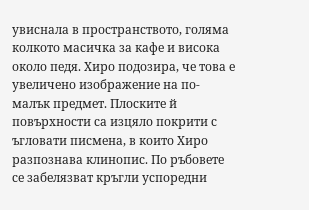увиснала в пространството, голяма колкото масичка за кафе и висока около педя. Хиро подозира, че това е увеличено изображение на по-малък предмет. Плоските й повърхности са изцяло покрити с ъгловати писмена, в които Хиро разпознава клинопис. По ръбовете се забелязват кръгли успоредни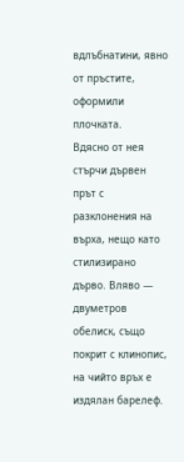вдлъбнатини, явно от пръстите, оформили плочката.
Вдясно от нея стърчи дървен прът с разклонения на върха, нещо като стилизирано дърво. Вляво — двуметров обелиск, също покрит с клинопис, на чийто връх е издялан барелеф.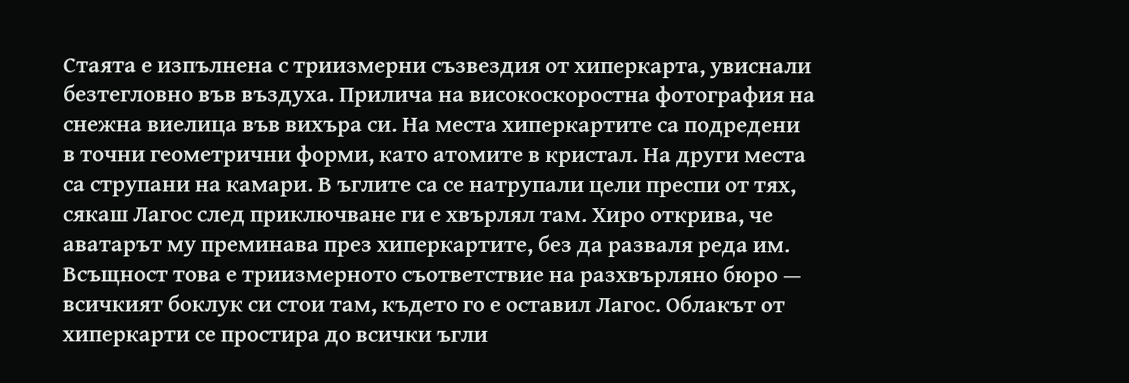Стаята е изпълнена с триизмерни съзвездия от хиперкарта, увиснали безтегловно във въздуха. Прилича на високоскоростна фотография на снежна виелица във вихъра си. На места хиперкартите са подредени в точни геометрични форми, като атомите в кристал. На други места са струпани на камари. В ъглите са се натрупали цели преспи от тях, сякаш Лагос след приключване ги е хвърлял там. Хиро открива, че аватарът му преминава през хиперкартите, без да разваля реда им. Всъщност това е триизмерното съответствие на разхвърляно бюро — всичкият боклук си стои там, където го е оставил Лагос. Облакът от хиперкарти се простира до всички ъгли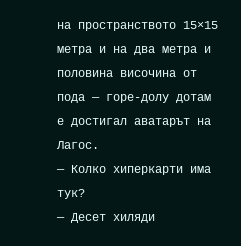на пространството 15×15 метра и на два метра и половина височина от пода — горе-долу дотам е достигал аватарът на Лагос.
— Колко хиперкарти има тук?
— Десет хиляди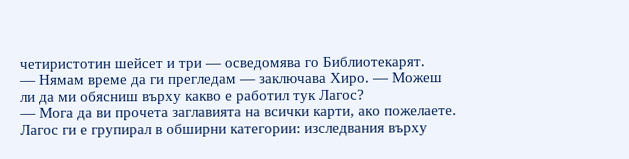четиристотин шейсет и три — осведомява го Библиотекарят.
— Нямам време да ги прегледам — заключава Хиро. — Можеш ли да ми обясниш върху какво е работил тук Лагос?
— Мога да ви прочета заглавията на всички карти, ако пожелаете. Лагос ги е групирал в обширни категории: изследвания върху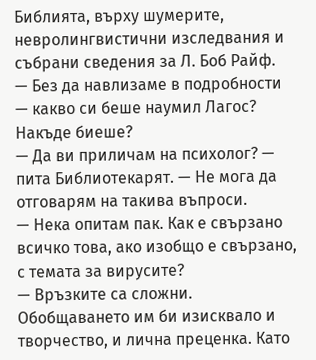Библията, върху шумерите, невролингвистични изследвания и събрани сведения за Л. Боб Райф.
— Без да навлизаме в подробности — какво си беше наумил Лагос? Накъде биеше?
— Да ви приличам на психолог? — пита Библиотекарят. — Не мога да отговарям на такива въпроси.
— Нека опитам пак. Как е свързано всичко това, ако изобщо е свързано, с темата за вирусите?
— Връзките са сложни. Обобщаването им би изисквало и творчество, и лична преценка. Като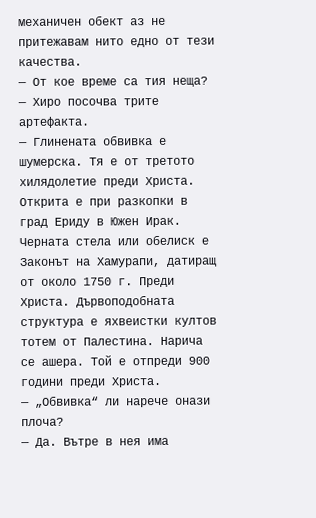механичен обект аз не притежавам нито едно от тези качества.
— От кое време са тия неща? — Хиро посочва трите артефакта.
— Глинената обвивка е шумерска. Тя е от третото хилядолетие преди Христа. Открита е при разкопки в град Ериду в Южен Ирак. Черната стела или обелиск е Законът на Хамурапи, датиращ от около 1750 г. Преди Христа. Дървоподобната структура е яхвеистки култов тотем от Палестина. Нарича се ашера. Той е отпреди 900 години преди Христа.
— „Обвивка“ ли нарече онази плоча?
— Да. Вътре в нея има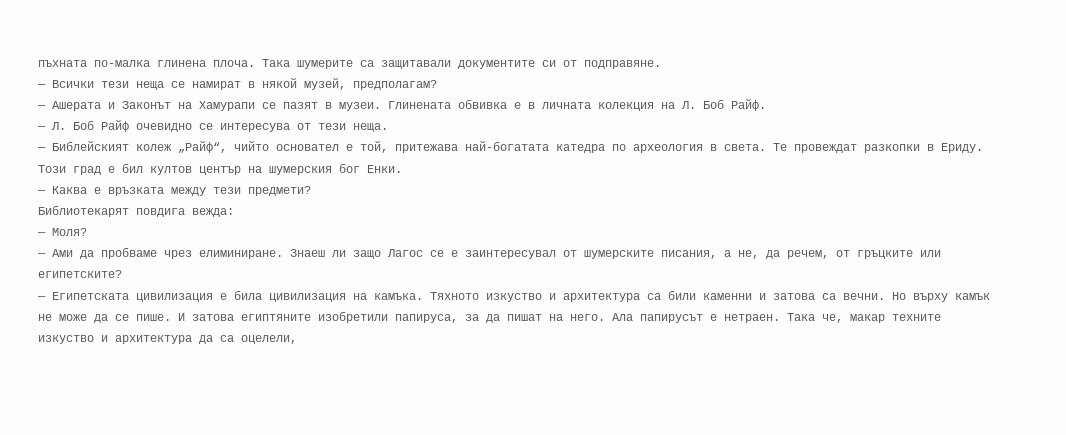пъхната по-малка глинена плоча. Така шумерите са защитавали документите си от подправяне.
— Всички тези неща се намират в някой музей, предполагам?
— Ашерата и Законът на Хамурапи се пазят в музеи. Глинената обвивка е в личната колекция на Л. Боб Райф.
— Л. Боб Райф очевидно се интересува от тези неща.
— Библейският колеж „Райф“, чийто основател е той, притежава най-богатата катедра по археология в света. Те провеждат разкопки в Ериду. Този град е бил култов център на шумерския бог Енки.
— Каква е връзката между тези предмети?
Библиотекарят повдига вежда:
— Моля?
— Ами да пробваме чрез елиминиране. Знаеш ли защо Лагос се е заинтересувал от шумерските писания, а не, да речем, от гръцките или египетските?
— Египетската цивилизация е била цивилизация на камъка. Тяхното изкуство и архитектура са били каменни и затова са вечни. Но върху камък не може да се пише. И затова египтяните изобретили папируса, за да пишат на него. Ала папирусът е нетраен. Така че, макар техните изкуство и архитектура да са оцелели,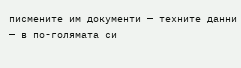писмените им документи — техните данни — в по-голямата си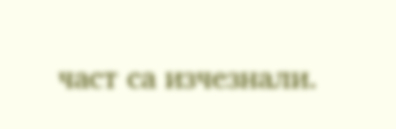част са изчезнали.